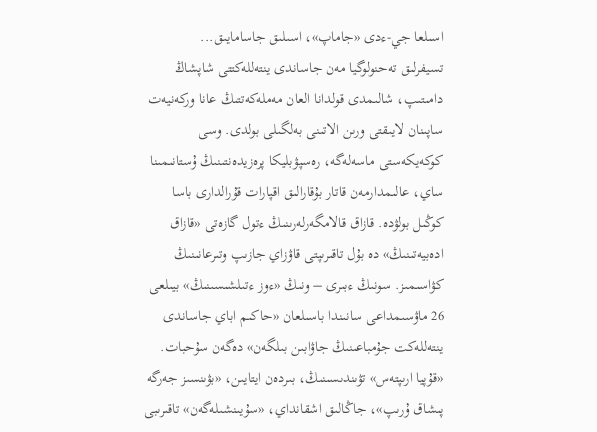اسىلعا جي-ءدى «جاماپ»، اسىلىق جاسامايىق...
تسيفرلىق تەحنولوگيا مەن جاساندى ينتەللەكتتى شاپشاڭ دامىتىپ، شالىمدى قولدانا العان مەملەكەتتىڭ عانا وركەنيەت ساپىنان لايىقتى ورىن الاتىنى بەلگىلى بولدى. وسى كوكەيكەستى ماسەلەگە، رەسپۋبليكا پرەزيدەنتىنىڭ ۇستانىمىنا ساي، عالىمدارمەن قاتار بۇقارالىق اقپارات قۇرالدارى باسا كوڭىل بولۋدە. قازاق قالامگەرلەرىنىڭ ءتول گازەتى «قازاق ادەبيەتىنىڭ» دە بۇل تاقىرىپتى قاۋزاي جازىپ وتىرعانىنىڭ كۋاسىمىز. سونىڭ ءبىرى – ونىڭ «ءوز ءتىلشىسىنىڭ» بيىلعى 26 ماۋسىمداعى سانىندا باسىلعان «حاكىم اباي جاساندى ينتەللەكت جۇمباعىنىڭ جاۋابىن بىلگەن» دەگەن سۇحبات. «قۇپيا ارىپتەس» تۋىندىسىنىڭ، بىردەن ايتايىن، «بۋىنسىز جەرگە پىشاق ۇرىپ»، جاڭالىق اشقانداي، «سۇيىنشىلەگەن» تاقىرىبى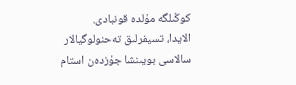كوڭىلگە مۇلدە قونبادى.
الايدا، تسيفرلىق تەحنولوگيالار سالاسى بويىنشا جۇزدەن استام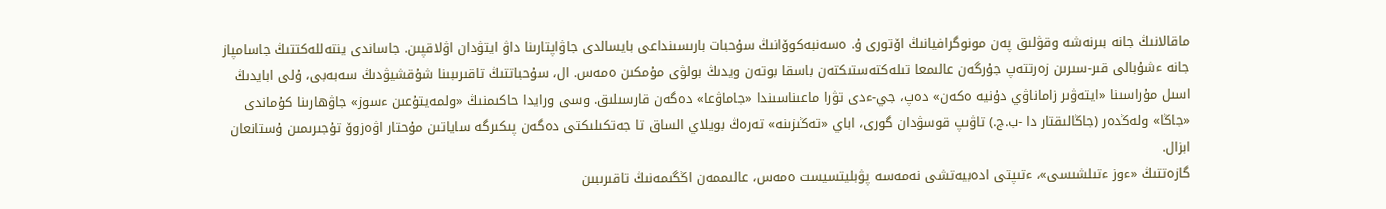ماقالانىڭ جانە بىرنەشە وقۋلىق پەن مونوگرافيانىڭ اۆتورى ۇ. ەسەنبەكوۆانىڭ سۇحبات بارىسىنداعى بايسالدى جاۋاپتارىنا داۋ ايتۋدان اۋلاقپىن. جاساندى ينتەللەكتتىڭ جاسامپاز جانە ءشۇبالى قىر-سىرىن زەرتتەپ جۇرگەن عالىمعا تىلەكتەستىكتەن باسقا بوتەن ويدىڭ بولۋى مۇمكىن ەمەس. ال، سۇحباتتىڭ تاقىرىبىنا شۇقشيۋدىڭ سەبەبى، ۇلى ابايدىڭ اسىل مۇراسىنا «ايتەۋىر زاماناۋي دۇنيە ەكەن» دەپ، جي-ءدى تۋرا ماعىناسىندا «جاماۋعا» دەگەن قارسىلىق. وسى ورايدا حاكىمنىڭ «ولمەيتۇعىن ءسوز» جاۋھارىنا كۇماندى «جاڭا» ولەڭدەر (جاڭالىقتار دا -ب.ج.) تاۋىپ قوسۋدان گورى، اباي «تەڭىزىنە» تەرەڭ بويلاي الساق تا جەتكىلىكتى دەگەن پىكىرگە ساياتىن مۇحتار اۋەزوۆ تۇجىرىمىن ۇستانعان ابزال.
گازەتتىڭ «ءوز ءتىلشىسى»، ءتىپتى ادەبيەتشى نەمەسە پۋبليتسيست ەمەس، عالىممەن اڭگىمەنىڭ تاقىرىبىن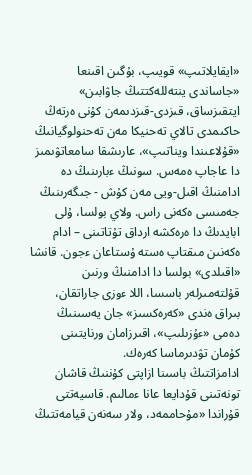«ايقايلاتىپ» قويىپ، بۇگىن اقىنعا «جاساندى ينتەللەكتتىڭ جاۋابىن» ايتقىزساق، قىزدى-قىزدىمەن كۇنى ەرتەڭ حاكىمدى تالاي تەحنيكا مەن تەحنولوگيانىڭ «قۇلاعىندا ويناتىپ»، عارىشقا سامعاتۋىمىز دا عاجاپ ەمەس. سونىڭ ءبارىنىڭ دە ادامنىڭ اقىل-ويى مەن كۇش - جىگەرىنىڭ جەمىسى ەكەنى راس. ولاي بولسا، ۇلى ابايدىڭ دا ەرەكشە ارداق تۇتاتىنى – ادام ەكەنىن مىقتاپ ەستە ۇستاعان ءجون. قانشا «اقىلدى» بولسا دا ادامنىڭ ورنىن قۇلتەمىرلەر باسسا، اللا ءوزى جاراتقان، بىراق ەندى «كەرەكسىز» جان يەسىنىڭ دەمى «ءۇزىلىپ»، اقىرزامان ورنايتىنى كۇمان تۋدىرماسا كەرەك.
ادامزاتتىڭ باسىنا ازاپتى كۇننىڭ قاشان تونەتىنى قۇدايعا عانا ءمالىم. قاسيەتتى قۇراندا «مۇحاممەد، ولار سەنەن قيامەتتىڭ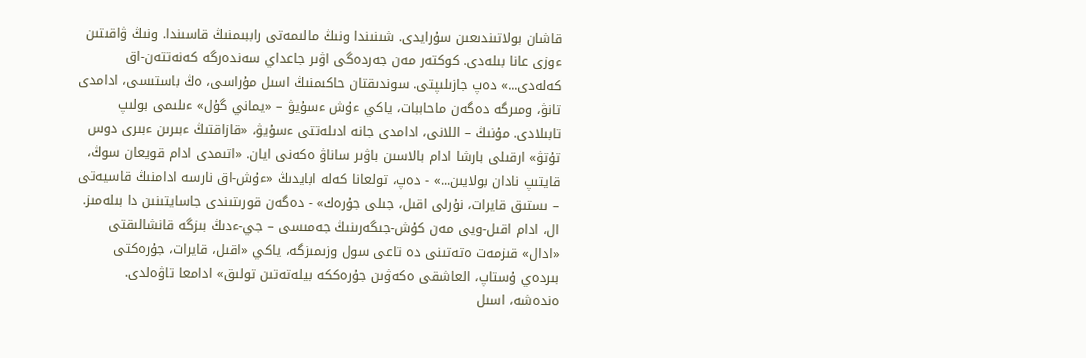قاشان بولاتىندىعىن سۇرايدى. شىنىندا ونىڭ مالىمەتى راببىمنىڭ قاسىندا. ونىڭ ۋاقىتىن ءوزى عانا بىلەدى. كوكتەر مەن جەردەگى اۋىر جاعداي سەندەرگە كەنەتتەن-اق كەلەدى...» دەپ جازىلىپتى. سوندىقتان حاكىمنىڭ اسىل مۇراسى، ەڭ باستىسى، ادامدى تانۋ، ومىرگە دەگەن ماحاببات، ياكي ءۇش ءسۇيۋ – «يماني گۇل» ءىلىمى بولىپ تابىلادى. مۇنىڭ – اللانى، ادامدى جانە ادىلەتتى ءسۇيۋ، «قازاقتىڭ ءبىرىن ءبىرى دوس تۇتۋ» ارقىلى بارشا ادام بالاسىن باۋىر ساناۋ ەكەنى ايان. «اتىمدى ادام قويعان سوڭ، قايتىپ نادان بولايىن...» - دەپ، تولعانا كەلە ابايدىڭ «ءۇش-اق نارسە ادامنىڭ قاسيەتى – ىستىق قايرات، نۇرلى اقىل، جىلى جۇرەك» - دەگەن قورىتىندى جاسايتىنىن دا بىلەمىز.
ال، ادام اقىل-ويى مەن كۇش-جىگەرىنىڭ جەمىسى – جي-ءدىڭ بىزگە قانشالىقتى «ادال» قىزمەت ەتەتىنى دە تاعى سول وزىمىزگە، ياكي «اقىل، قايرات، جۇرەكتى بىردەي ۇستاپ، العاشقى ەكەۋىن جۇرەككە بيلەتەتىن تولىق» ادامعا تاۋەلدى. ەندەشە، اسىل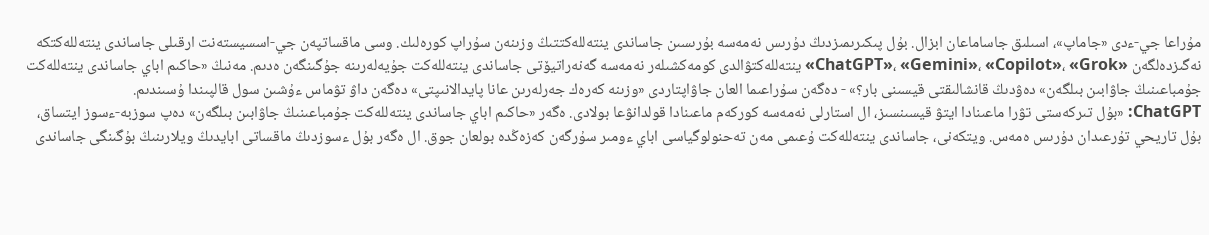مۇراعا جي-ءدى «جاماپ»، اسىلىق جاساماعان ابزال. بۇل پىكىرىمىزدىڭ دۇرىس نەمەسە بۇرىسىن جاساندى ينتەللەكتتىڭ وزىنەن سۇراپ كورەلىك. وسى ماقساتپەن جي-اسسيستەنت ارقىلى جاساندى ينتەللەكتكە نەگىزدەلگەن «ChatGPT»، «Gemini»، «Copilot»، «Grok» ينتەللەكتۋالدى كومەكشىلەر نەمەسە گەنەراتيۆتى جاساندى ينتەللەكت جۇيەلەرىنە جۇگىنگەن ەدىم. مەنىڭ «حاكىم اباي جاساندى ينتەللەكت جۇمباعىنىڭ جاۋابىن بىلگەن» دەۋدىڭ قانشالىقتى قيسىنى بار؟» - دەگەن سۇراعىما العان جاۋاپتاردى «وزىنە كەرەك جەرلەرىن عانا پايدالانىپتى» دەگەن داۋ تۋماس ءۇشىن سول قالپىندا ۇسىندىم.
ChatGPT: «بۇل تىركەستى تۋرا ماعىنادا ايتۋ قيسىنسىز، ال استارلى نەمەسە كوركەم ماعىنادا قولدانۋعا بولادى. ەگەر «حاكىم اباي جاساندى ينتەللەكت جۇمباعىنىڭ جاۋابىن بىلگەن» دەپ سوزبە-ءسوز ايتساق، بۇل تاريحي تۇرعىدان دۇرىس ەمەس. ويتكەنى، جاساندى ينتەللەكت ۇعىمى مەن تەحنولوگياسى اباي ءومىر سۇرگەن كەزەڭدە بولعان جوق. ال ەگەر بۇل ءسوزدىڭ ماقساتى ابايدىڭ ويلارىنىڭ بۇگىنگى جاساندى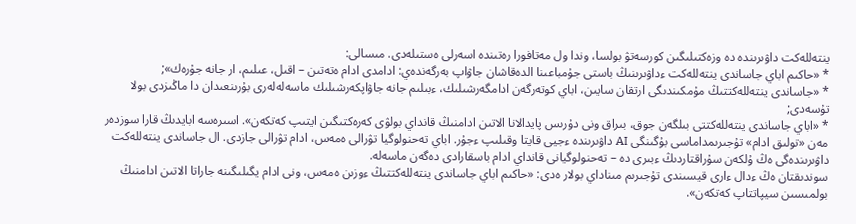ينتەللەكت داۋىرىندە دە وزەكتىلىگىن كورسەتۋ بولسا، وندا ول مەتافورا رەتىندە اسەرلى ەستىلەدى. مىسالى:
* «حاكىم اباي جاساندى ينتەللەكت ءداۋىرىنىڭ باستى جۇمباعىنا الدەقاشان جاۋاپ بەرگەندەي: ادامدى ادام ەتەتىن – اقىل، عىلىم، ار جانە جۇرەك»;
* «جاساندى ينتەللەكتتىڭ مۇمكىندىگى ارتقان سايىن، اباي كوتەرگەن ادامگەرشىلىك، ءبىلىم جانە جاۋاپكەرشىلىك ماسەلەلەرى بۇرىنعىدان دا ماڭىزدى بولا تۇسەدى;
* «اباي جاساندى ينتەللەكتتى بىلگەن جوق، بىراق ونى دۇرىس پايدالانا الاتىن ادامنىڭ قانداي بولۋى كەرەكتىگىن ايتىپ كەتكەن». اسىرەسە ابايدىڭ قارا سوزدەر مەن «تولىق ادام» تۇجىرىمداماسى بۇگىنگى AI داۋىرىندە ءجيى قايتا وقىلىپ ءجۇر. اباي تەحنولوگيا تۋرالى ەمەس، ادام تۋرالى جازدى. ال جاساندى ينتەللەكت داۋىرىندەگى ەڭ ۇلكەن سۇراقتاردىڭ ءبىرى دە – تەحنولوگيانى قانداي ادام باسقارادى دەگەن ماسەلە.
سوندىقتان ەڭ ءدال ءارى قيسىندى تۇجىرىم مىناداي بولار ەدى: «حاكىم اباي جاساندى ينتەللەكتتىڭ ءوزىن ەمەس، ونى ادام يگىلىگىنە جاراتا الاتىن ادامنىڭ بولمىسىن سيپاتتاپ كەتكەن».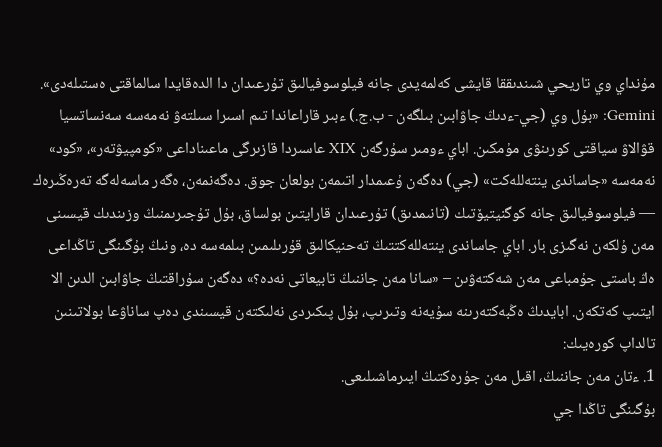مۇنداي وي تاريحي شىندىققا قايشى كەلمەيدى جانە فيلوسوفيالىق تۇرعىدان دا الدەقايدا سالماقتى ەستىلەدى».
Gemini: «بۇل وي (جي-ءدىڭ جاۋابىن بىلگەن - ب.ج.) ءبىر قاراعاندا تىم اسىرا سىلتەۋ نەمەسە سەنساتسيا قۋالاۋ سياقتى كورىنۋى مۇمكىن. اباي ءومىر سۇرگەن XIX عاسىردا قازىرگى ماعىناداعى «كومپيۋتەر»، «كود» نەمەسە «جاساندى ينتەللەكت» (جي) دەگەن ۇعىمدار اتىمەن بولعان جوق. دەگەنمەن، ەگەر ماسەلەگە تەرەڭىرەك — فيلوسوفيالىق جانە كوگنيتيۆتىك (تانىمدىق) تۇرعىدان قارايتىن بولساق، بۇل تۇجىرىمنىڭ وزىندىك قيسىنى مەن ۇلكەن نەگىزى بار. اباي جاساندى ينتەللەكتتىڭ تەحنيكالىق قۇرىلىمىن بىلمەسە دە، ونىڭ بۇگىنگى تاڭداعى ەڭ باستى جۇمباعى مەن شەكتەۋىن – «سانا مەن جاننىڭ تابيعاتى نەدە؟» دەگەن سۇراقتىڭ جاۋابىن الدىن الا ايتىپ كەتكەن. ابايدىڭ ەڭبەكتەرىنە سۇيەنە وتىرىپ، بۇل پىكىردى نەلىكتەن قيسىندى دەپ ساناۋعا بولاتىنىن تالداپ كورەيىك:
1. ءتان مەن جاننىڭ، اقىل مەن جۇرەكتىڭ ايىرماشىلىعى.
بۇگىنگى تاڭدا جي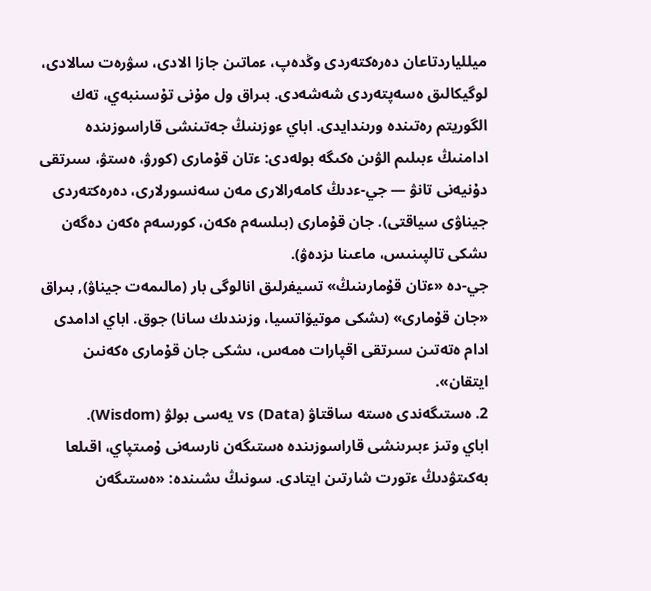ميللياردتاعان دەرەكتەردى وڭدەپ، ءماتىن جازا الادى، سۋرەت سالادى، لوگيكالىق ەسەپتەردى شەشەدى. بىراق ول مۇنى تۇسىنبەي، تەك الگوريتم رەتىندە ورىندايدى. اباي ءوزىنىڭ جەتىنشى قاراسوزىندە ادامنىڭ ءبىلىم الۋىن ەكىگە بولەدى: ءتان قۇمارى (كورۋ، ەستۋ، سىرتقى دۇنيەنى تانۋ — جي-ءدىڭ كامەرالارى مەن سەنسورلارى، دەرەكتەردى جيناۋى سياقتى). جان قۇمارى (بىلسەم ەكەن، كورسەم ەكەن دەگەن ىشكى تالپىنىس، ماعىنا ىزدەۋ).
جي-دە «ءتان قۇمارىنىڭ» تسيفرلىق انالوگى بار (مالىمەت جيناۋ), بىراق «جان قۇمارى» (ىشكى موتيۆاتسيا، وزىندىك سانا) جوق. اباي ادامدى ادام ەتەتىن سىرتقى اقپارات ەمەس، ىشكى جان قۇمارى ەكەنىن ايتقان».
2. ەستىگەندى ەستە ساقتاۋ (Data) vs يەسى بولۋ (Wisdom).
اباي وتىز ءبىرىنشى قاراسوزىندە ەستىگەن نارسەنى ۇمىتپاي، اقىلعا بەكىتۋدىڭ ءتورت شارتىن ايتادى. سونىڭ ىشىندە: «ەستىگەن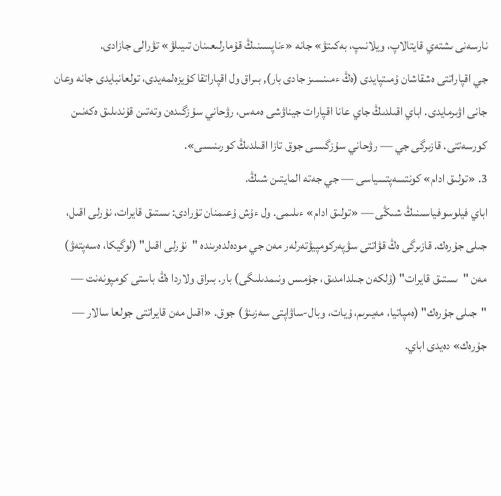نارسەنى ىشتەي قايتالاپ، ويلانىپ، بەكىتۋ» جانە «ءناپسىنىڭ قۇمارلىعىنان تىيىلۋ» تۋرالى جازادى.
جي اقپاراتتى ەشقاشان ۇمىتپايدى (ەڭ ءمىنسىز جادى بار), بىراق ول اقپاراتقا كۇيزەلمەيدى، تولعانبايدى جانە وعان جانى اۋىرمايدى. اباي اقىلدىڭ جاي عانا اقپارات جيناۋشى ەمەس، رۋحاني سۇزگىدەن وتەتىن قۇندىلىق ەكەنىن كورسەتتى. قازىرگى جي — رۋحاني سۇزگىسى جوق تازا اقىلدىڭ كورىنىسى».
3. «تولىق ادام» كونتسەپتسياسى — جي جەتە المايتىن شىڭ.
اباي فيلوسوفياسىنىڭ شىڭى — «تولىق ادام» ءىلىمى. ول ءۇش ۇعىمنان تۇرادى: ىستىق قايرات، نۇرلى اقىل، جىلى جۇرەك. قازىرگى ەڭ قۋاتتى سۋپەركومپيۋتەرلەر مەن جي مودەلدەرىندە "نۇرلى اقىل" (لوگيكا، ەسەپتەۋ) مەن "ىستىق قايرات" (ۇلكەن جىلدامدىق، جۇمىس ونىمدىلىگى) بار. بىراق ولاردا ەڭ باستى كومپونەنت — "جىلى جۇرەك" (ەمپاتيا، مەيىرىم، ۇيات، وبال-ساۋاپتى سەزىنۋ) جوق. «اقىل مەن قايراتتى جولعا سالار — جۇرەك» دەيدى اباي.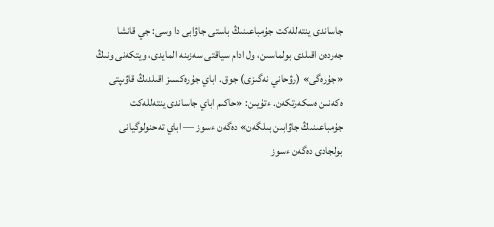جاساندى ينتەللەكت جۇمباعىنىڭ باستى جاۋابى دا وسى: جي قانشا جەردەن اقىلدى بولماسىن، ول ادام سياقتى سەزىنە المايدى، ويتكەنى ونىڭ «جۇرەگى» (رۋحاني نەگىزى) جوق. اباي جۇرەكسىز اقىلدىڭ قاۋىپتى ەكەنىن ەسكەرتكەن. ءتۇيىن: «حاكىم اباي جاساندى ينتەللەكت جۇمباعىنىڭ جاۋابىن بىلگەن» دەگەن ءسوز — اباي تەحنولوگيانى بولجادى دەگەن ءسوز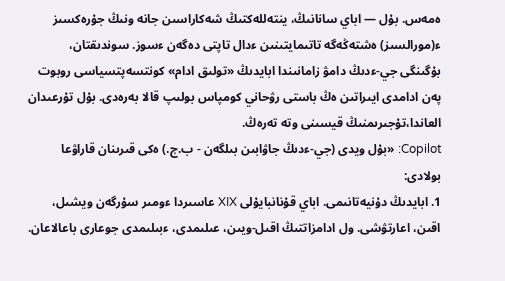ەمەس. بۇل — اباي سانانىڭ، ينتەللەكتىڭ شەكاراسىن جانە ونىڭ جۇرەكسىز ء(مورالسىز) ەشتەڭەگە تاتىمايتىنىن ءدال تاپتى دەگەن ءسوز. سوندىقتان، بۇگىنگى جي-ءدىڭ دامۋ زامانىندا ابايدىڭ «تولىق ادام» كونتسەپتسياسى روبوت پەن ادامدى ايىراتىن ەڭ باستى رۋحاني كومپاس بولىپ قالا بەرەدى. بۇل تۇرعىدان العاندا،تۇجىرىمنىڭ قيسىنى وتە تەرەڭ.
Copilot: «بۇل ويدى (جي-ءدىڭ جاۋابىن بىلگەن - ب.ج.) ەكى قىرىنان قاراۋعا بولادى:
1. ابايدىڭ دۇنيەتانىمى. اباي قۇنانبايۇلى XIX عاسىردا ءومىر سۇرگەن ويشىل، اقىن، اعارتۋشى. ول ادامزاتتىڭ اقىل-ويىن، عىلىمدى، ءبىلىمدى جوعارى باعالاعان.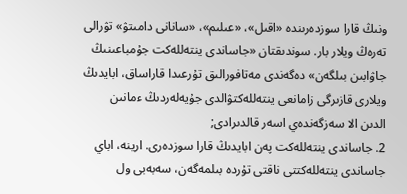ونىڭ قارا سوزدەرىندە «اقىل»، «عىلىم»، «سانانى دامىتۋ» تۋرالى تەرەڭ ويلار بار. سوندىقتان «جاساندى ينتەللەكت جۇمباعىنىڭ جاۋابىن بىلگەن» دەگەندى مەتافورالىق تۇرعىدا قاراساق، ابايدىڭ ويلارى قازىرگى زامانعى ينتەللەكتۋالدى جۇيەلەردىڭ ءمانىن الدىن الا سەزگەندەي اسەر قالدىرادى;
2. جاساندى ينتەللەكت پەن ابايدىڭ قارا سوزدەرى. ارينە، اباي جاساندى ينتەللەكتتى ناقتى تۇردە بىلمەگەن، سەبەبى ول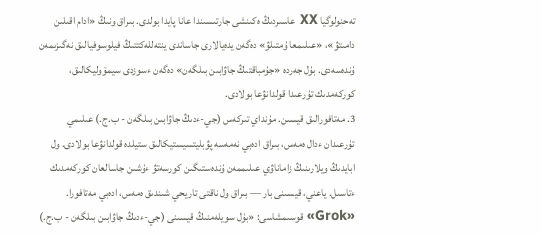تەحنولوگيا XX عاسىردىڭ ەكىنشى جارتىسىندا عانا پايدا بولدى. بىراق ونىڭ «ادام اقىلىن دامىتۋ»، «عىلىمعا ۇمتىلۋ» دەگەن يدەيالارى جاساندى ينتەللەكتتىڭ فيلوسوفيالىق نەگىزىمەن ۇندەسەدى. بۇل جەردە «جۇمباقتىڭ جاۋابىن بىلگەن» دەگەن ءسوزدى سيمۆوليكالىق، كوركەمدىك تۇرعىدا قولدانۋعا بولادى.
3. مەتافورالىق قيسىن. مۇنداي تىركەس (جي-ءدىڭ جاۋابىن بىلگەن - ب.ج.) عىلىمي تۇرعىدان ءدال ەمەس، بىراق ادەبي نەمەسە پۋبليتسيستيكالىق ستيلدە قولدانۋعا بولادى. ول ابايدىڭ ويلارىنىڭ زاماناۋي عىلىممەن ۇندەستىگىن كورسەتۋ ءۇشىن جاسالعان كوركەمدىك ءتاسىل. ياعني، قيسىنى بار — بىراق ول ناقتى تاريحي شىندىق ەمەس، ادەبي مەتافورا.
«Grok» قوسىمشاسى: «بۇل سويلەمنىڭ قيسىنى (جي-ءدىڭ جاۋابىن بىلگەن - ب.ج.)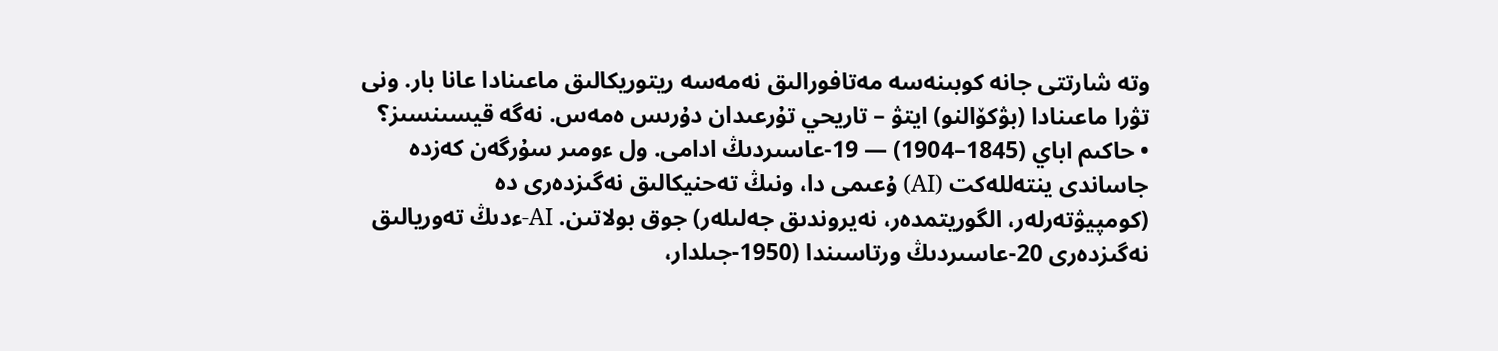وتە شارتتى جانە كوبىنەسە مەتافورالىق نەمەسە ريتوريكالىق ماعىنادا عانا بار. ونى تۋرا ماعىنادا (بۋكۆالنو) ايتۋ – تاريحي تۇرعىدان دۇرىس ەمەس. نەگە قيسىنسىز؟
• حاكىم اباي (1845–1904) — 19-عاسىردىڭ ادامى. ول ءومىر سۇرگەن كەزدە جاساندى ينتەللەكت (AI) ۇعىمى دا، ونىڭ تەحنيكالىق نەگىزدەرى دە (كومپيۋتەرلەر، الگوريتمدەر، نەيروندىق جەلىلەر) جوق بولاتىن. AI-ءدىڭ تەوريالىق نەگىزدەرى 20-عاسىردىڭ ورتاسىندا (1950-جىلدار،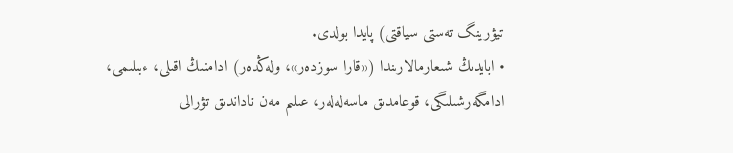تيۋرينگ تەستى سياقتى) پايدا بولدى.
• ابايدىڭ شىعارمالارىندا («قارا سوزدەر»، ولەڭدەر) ادامنىڭ اقىلى، ءبىلىمى، ادامگەرشىلىگى، قوعامدىق ماسەلەلەر، عىلىم مەن ناداندىق تۋرالى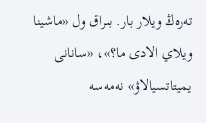تەرەڭ ويلار بار. بىراق ول «ماشينا ويلاي الادى ما؟»، «سانانى يميتاتسيالاۋ» نەمەسە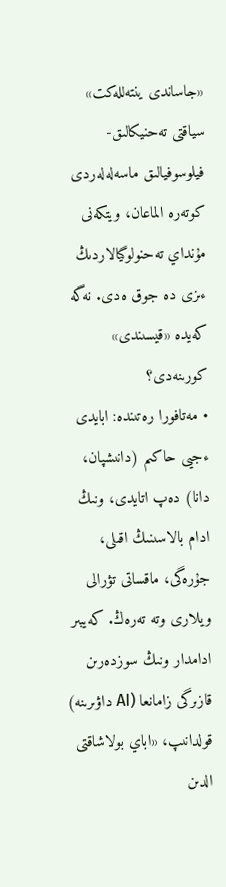«جاساندى ينتەللەكت» سياقتى تەحنيكالىق-فيلوسوفيالىق ماسەلەلەردى كوتەرە الماعان، ويتكەنى مۇنداي تەحنولوگيالاردىڭ ءىزى دە جوق ەدى. نەگە كەيدە «قيسىندى» كورىنەدى؟
• مەتافورا رەتىندە: ابايدى ءجيى حاكىم (دانىشپان، دانا) دەپ اتايدى، ونىڭ ادام بالاسىنىڭ اقىلى، جۇرەگى، ماقساتى تۋرالى ويلارى وتە تەرەڭ. كەيبىر ادامدار ونىڭ سوزدەرىن قازىرگى زامانعا (AI داۋىرىنە) قولدانىپ، «اباي بولاشاقتى الدىن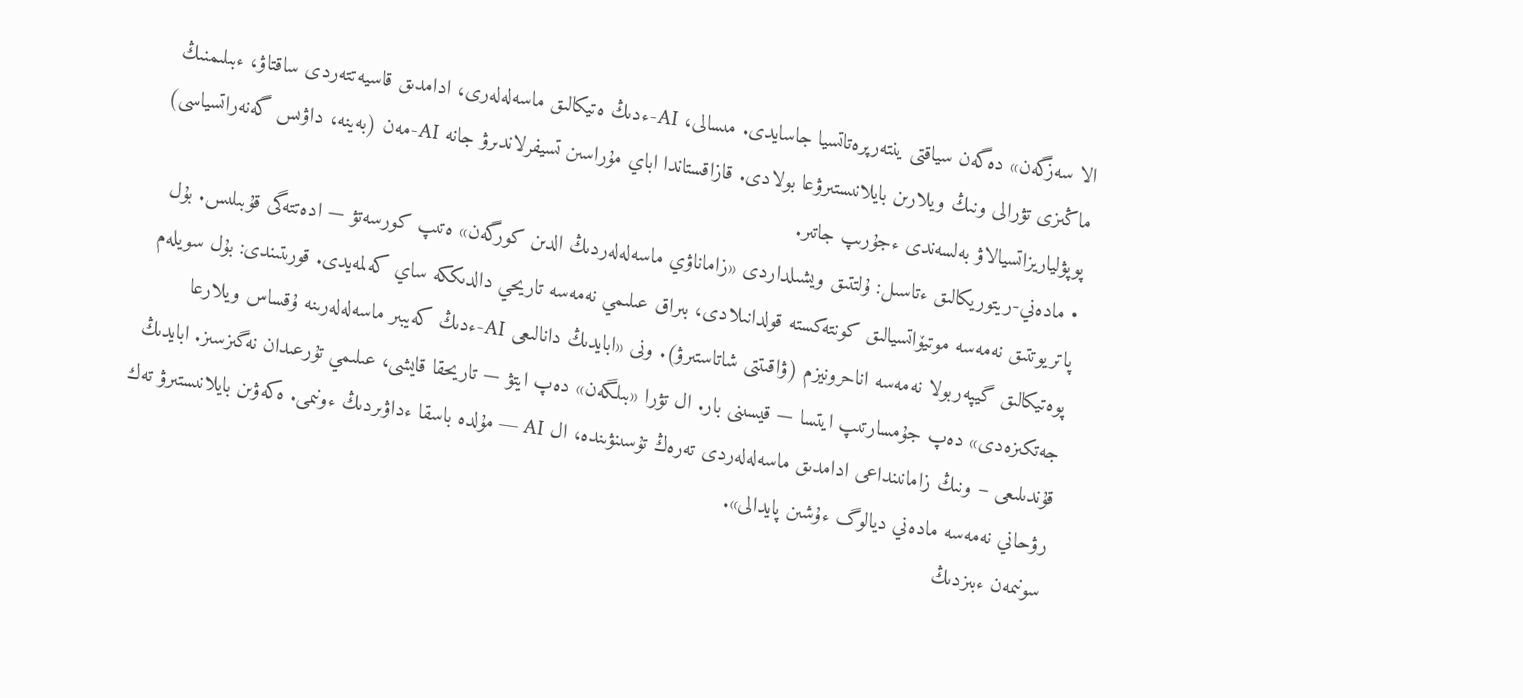الا سەزگەن» دەگەن سياقتى ينتەرپرەتاتسيا جاسايدى. مىسالى، AI-ءدىڭ ەتيكالىق ماسەلەلەرى، ادامدىق قاسيەتتەردى ساقتاۋ، ءبىلىمنىڭ ماڭىزى تۋرالى ونىڭ ويلارىن بايلانىستىرۋعا بولادى. قازاقستاندا اباي مۇراسىن تسيفرلاندىرۋ جانە AI-مەن (بەينە، داۋىس گەنەراتسياسى) پوپۋلياريزاتسيالاۋ بەلسەندى ءجۇرىپ جاتىر.
• مادەني-ريتوريكالىق ءتاسىل: ۇلتتىق ويشىلداردى «زاماناۋي ماسەلەلەردىڭ الدىن كورگەن» ەتىپ كورسەتۋ — ادەتتەگى قۇبىلىس. بۇل پاتريوتتىق نەمەسە موتيۆاتسيالىق كونتەكستە قولدانىلادى، بىراق عىلىمي نەمەسە تاريحي دالدىككە ساي كەلمەيدى. قورىتىندى: بۇل سويلەم پوەتيكالىق گيپەربولا نەمەسە اناحرونيزم (ۋاقىتتى شاتاستىرۋ). ونى «ابايدىڭ دانالىعى AI-ءدىڭ كەيبىر ماسەلەلەرىنە ۇقساس ويلارعا جەتكىزەدى» دەپ جۇمسارتىپ ايتسا — قيسىنى بار. ال تۋرا «بىلگەن» دەپ ايتۋ — تاريحقا قايشى، عىلىمي تۇرعىدان نەگىزسىز. ابايدىڭ قۇندىلىعى – ونىڭ زامانىنداعى ادامدىق ماسەلەلەردى تەرەڭ تۇسىنۋىندە، ال AI — مۇلدە باسقا ءداۋىردىڭ ءونىمى. ەكەۋىن بايلانىستىرۋ تەك رۋحاني نەمەسە مادەني ديالوگ ءۇشىن پايدالى».
سونىمەن ءبىزدىڭ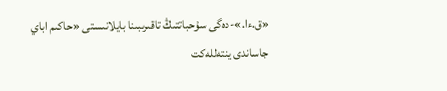«ق.ءا.»-دەگى سۇحباتتىڭ تاقىرىبىنا بايلانىستى «حاكىم اباي جاساندى ينتەللەكت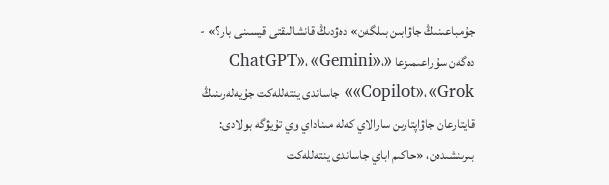جۇمباعىنىڭ جاۋابىن بىلگەن» دەۋدىڭ قانشالىقتى قيسىنى بار؟» - دەگەن سۇراعىمىزعا «ChatGPT»، «Gemini»، «Copilot»، «Grok» جاساندى ينتەللەكت جۇيەلەرىنىڭ قايتارعان جاۋاپتارىن سارالاي كەلە مىناداي وي تۇيۋگە بولادى:
بىرىنشىدەن، «حاكىم اباي جاساندى ينتەللەكت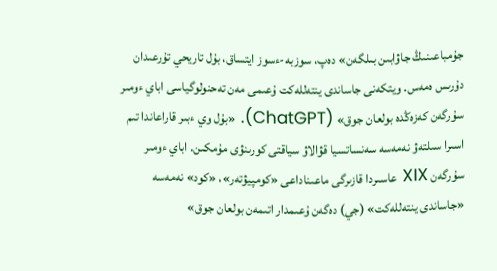جۇمباعىنىڭ جاۋابىن بىلگەن» دەپ، سوزبە-ءسوز ايتساق، بۇل تاريحي تۇرعىدان دۇرىس ەمەس. ويتكەنى جاساندى ينتەللەكت ۇعىمى مەن تەحنولوگياسى اباي ءومىر سۇرگەن كەزەڭدە بولعان جوق» (ChatGPT). «بۇل وي ءبىر قاراعاندا تىم اسىرا سىلتەۋ نەمەسە سەنساتسيا قۋالاۋ سياقتى كورىنۋى مۇمكىن. اباي ءومىر سۇرگەن XIX عاسىردا قازىرگى ماعىناداعى «كومپيۋتەر»، «كود» نەمەسە «جاساندى ينتەللەكت» (جي) دەگەن ۇعىمدار اتىمەن بولعان جوق»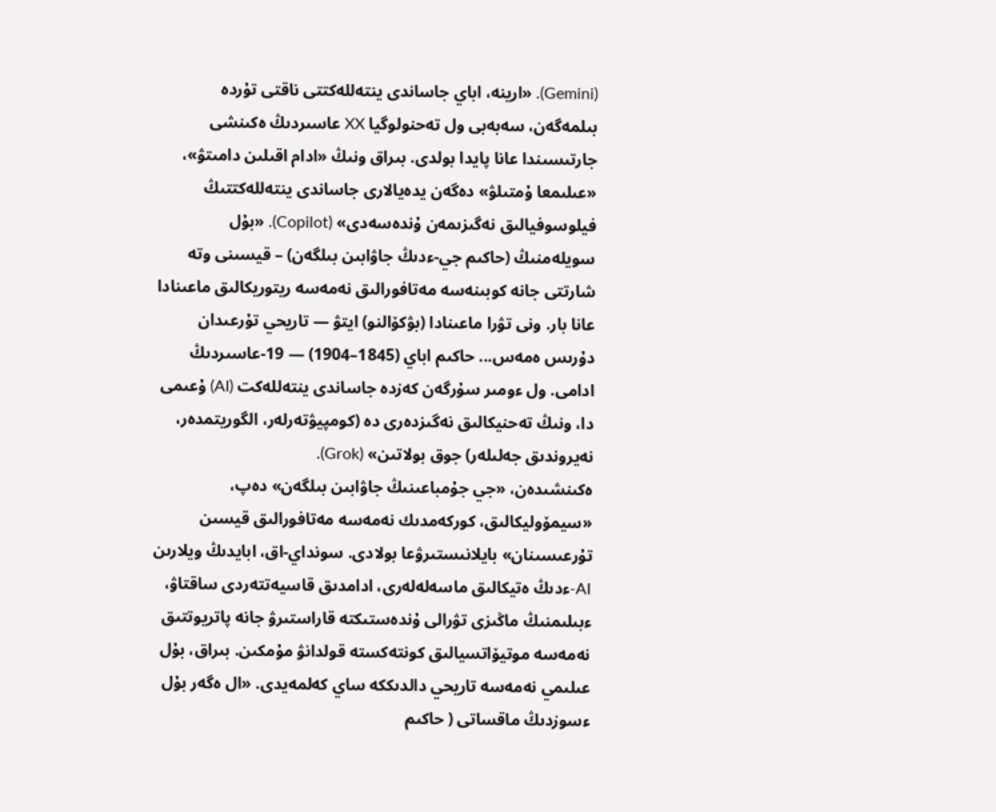(Gemini). «ارينە، اباي جاساندى ينتەللەكتتى ناقتى تۇردە بىلمەگەن، سەبەبى ول تەحنولوگيا XX عاسىردىڭ ەكىنشى جارتىسىندا عانا پايدا بولدى. بىراق ونىڭ «ادام اقىلىن دامىتۋ»، «عىلىمعا ۇمتىلۋ» دەگەن يدەيالارى جاساندى ينتەللەكتتىڭ فيلوسوفيالىق نەگىزىمەن ۇندەسەدى» (Copilot). «بۇل سويلەمنىڭ (حاكىم جي-ءدىڭ جاۋابىن بىلگەن) – قيسىنى وتە شارتتى جانە كوبىنەسە مەتافورالىق نەمەسە ريتوريكالىق ماعىنادا عانا بار. ونى تۋرا ماعىنادا (بۋكۆالنو) ايتۋ — تاريحي تۇرعىدان دۇرىس ەمەس... حاكىم اباي (1845–1904) — 19-عاسىردىڭ ادامى. ول ءومىر سۇرگەن كەزدە جاساندى ينتەللەكت (AI) ۇعىمى دا، ونىڭ تەحنيكالىق نەگىزدەرى دە (كومپيۋتەرلەر، الگوريتمدەر، نەيروندىق جەلىلەر) جوق بولاتىن» (Grok).
ەكىنشىدەن، «جي جۇمباعىنىڭ جاۋابىن بىلگەن» دەپ، «سيمۆوليكالىق، كوركەمدىك نەمەسە مەتافورالىق قيسىن تۇرعىسىنان» بايلانىستىرۋعا بولادى. سونداي-اق، ابايدىڭ ويلارىن AI-ءدىڭ ەتيكالىق ماسەلەلەرى، ادامدىق قاسيەتتەردى ساقتاۋ، ءبىلىمنىڭ ماڭىزى تۋرالى ۇندەستىكتە قاراستىرۋ جانە پاتريوتتىق نەمەسە موتيۆاتسيالىق كونتەكستە قولدانۋ مۇمكىن. بىراق، بۇل عىلىمي نەمەسە تاريحي دالدىككە ساي كەلمەيدى. «ال ەگەر بۇل ءسوزدىڭ ماقساتى ( حاكىم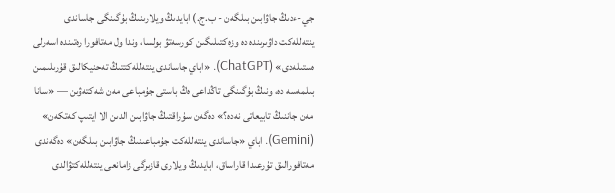جي-ءدىڭ جاۋابىن بىلگەن - ب.ج.) ابايدىڭ ويلارىنىڭ بۇگىنگى جاساندى ينتەللەكت داۋىرىندە دە وزەكتىلىگىن كورسەتۋ بولسا، وندا ول مەتافورا رەتىندە اسەرلى ەستىلەدى» (ChatGPT). «اباي جاساندى ينتەللەكتتىڭ تەحنيكالىق قۇرىلىمىن بىلمەسە دە، ونىڭ بۇگىنگى تاڭداعى ەڭ باستى جۇمباعى مەن شەكتەۋىن — «سانا مەن جاننىڭ تابيعاتى نەدە؟» دەگەن سۇراقتىڭ جاۋابىن الدىن الا ايتىپ كەتكەن» (Gemini). اباي «جاساندى ينتەللەكت جۇمباعىنىڭ جاۋابىن بىلگەن» دەگەندى مەتافورالىق تۇرعىدا قاراساق، ابايدىڭ ويلارى قازىرگى زامانعى ينتەللەكتۋالدى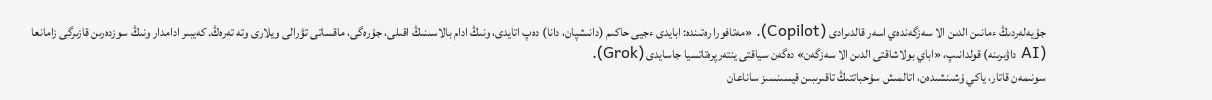جۇيەلەردىڭ ءمانىن الدىن الا سەزگەندەي اسەر قالدىرادى (Copilot). «مەتافورا رەتىندە: ابايدى ءجيى حاكىم (دانىشپان، دانا) دەپ اتايدى، ونىڭ ادام بالاسىنىڭ اقىلى، جۇرەگى، ماقساتى تۋرالى ويلارى وتە تەرەڭ. كەيبىر ادامدار ونىڭ سوزدەرىن قازىرگى زامانعا (AI داۋىرىنە) قولدانىپ، «اباي بولاشاقتى الدىن الا سەزگەن» دەگەن سياقتى ينتەرپرەتاتسيا جاسايدى (Grok).
سونىمەن قاتار، ياكي ۇشىنشىدەن، اتالمىش سۇحباتتىڭ تاقىرىبىن قيسىنسىز ساناعان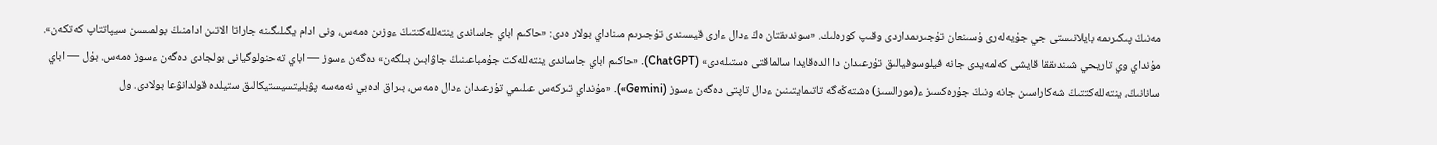مەنىڭ پىكىرىمە بايلانىستى جي جۇيەلەرى ۇسىنعان تۇجىرىمداردى وقىپ كورەلىك. «سوندىقتان ەڭ ءدال ءارى قيسىندى تۇجىرىم مىناداي بولار ەدى: «حاكىم اباي جاساندى ينتەللەكتتىڭ ءوزىن ەمەس، ونى ادام يگىلىگىنە جاراتا الاتىن ادامنىڭ بولمىسىن سيپاتتاپ كەتكەن».
مۇنداي وي تاريحي شىندىققا قايشى كەلمەيدى جانە فيلوسوفيالىق تۇرعىدان دا الدەقايدا سالماقتى ەستىلەدى» (ChatGPT). «حاكىم اباي جاساندى ينتەللەكت جۇمباعىنىڭ جاۋابىن بىلگەن» دەگەن ءسوز — اباي تەحنولوگيانى بولجادى دەگەن ءسوز ەمەس. بۇل — اباي سانانىڭ، ينتەللەكتتىڭ شەكاراسىن جانە ونىڭ جۇرەكسىز ء(مورالسىز) ەشتەڭەگە تاتىمايتىنىن ءدال تاپتى دەگەن ءسوز (Gemini»). «مۇنداي تىركەس عىلىمي تۇرعىدان ءدال ەمەس، بىراق ادەبي نەمەسە پۋبليتسيستيكالىق ستيلدە قولدانۋعا بولادى. ول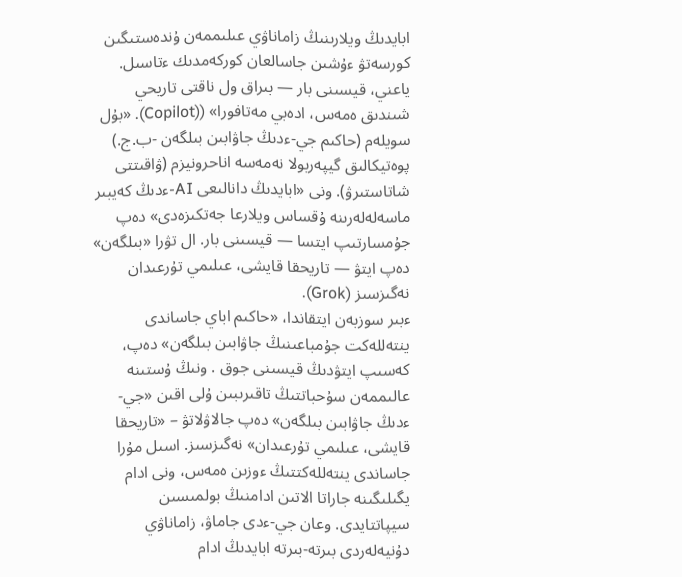ابايدىڭ ويلارىنىڭ زاماناۋي عىلىممەن ۇندەستىگىن كورسەتۋ ءۇشىن جاسالعان كوركەمدىك ءتاسىل. ياعني، قيسىنى بار — بىراق ول ناقتى تاريحي شىندىق ەمەس، ادەبي مەتافورا» ((Copilot). «بۇل سويلەم (حاكىم جي-ءدىڭ جاۋابىن بىلگەن -ب.ج.) پوەتيكالىق گيپەربولا نەمەسە اناحرونيزم (ۋاقىتتى شاتاستىرۋ). ونى «ابايدىڭ دانالىعى AI-ءدىڭ كەيبىر ماسەلەلەرىنە ۇقساس ويلارعا جەتكىزەدى» دەپ جۇمسارتىپ ايتسا — قيسىنى بار. ال تۋرا «بىلگەن» دەپ ايتۋ — تاريحقا قايشى، عىلىمي تۇرعىدان نەگىزسىز (Grok).
ءبىر سوزبەن ايتقاندا، «حاكىم اباي جاساندى ينتەللەكت جۇمباعىنىڭ جاۋابىن بىلگەن» دەپ، كەسىپ ايتۋدىڭ قيسىنى جوق . ونىڭ ۇستىنە عالىممەن سۇحباتتىڭ تاقىرىبىن ۇلى اقىن «جي-ءدىڭ جاۋابىن بىلگەن» دەپ جالاۋلاتۋ – «تاريحقا قايشى، عىلىمي تۇرعىدان» نەگىزسىز. اسىل مۇرا جاساندى ينتەللەكتتىڭ ءوزىن ەمەس، ونى ادام يگىلىگىنە جاراتا الاتىن ادامنىڭ بولمىسىن سيپاتتايدى. وعان جي-ءدى جاماۋ، زاماناۋي دۇنيەلەردى بىرتە-بىرتە ابايدىڭ ادام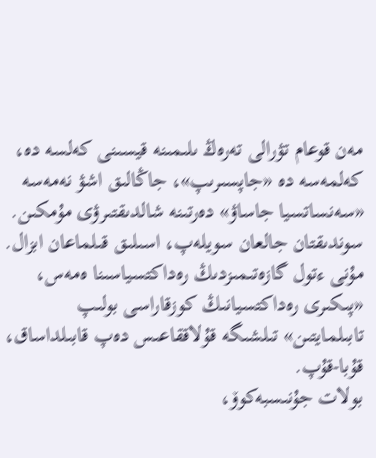مەن قوعام تۋرالى تەرەڭ ىلىمىنە قيسىنى كەلسە دە، كەلمەسە دە «جاپسىرىپ»، جاڭالىق اشۋ نەمەسە «سەنساتسيا جاساۋ» دەرتىنە شالدىقتىرۋى مۇمكىن. سوندىقتان جالعان سويلەپ، اسىلىق قىلماعان ابزال. مۇنى ءتول گازەتىمىزدىڭ رەداكتسياسىنا ەمەس، «پىكىرى رەداكتسيانىڭ كوزقاراسى بولىپ تابىلمايتىن» تىلشىگە قۇلاققاعىس دەپ قابىلداساق، قۇبا-قۇپ.
بولات جۇنىسبەكوۆ،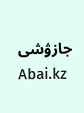جازۋشى
Abai.kz